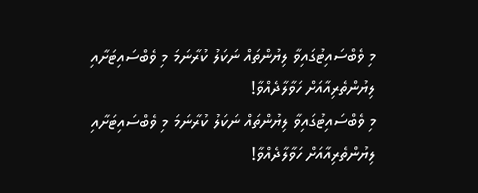މި ވެބްސައިޓުގައިވާ ލިޔުންތައް ނަކަލު ކުރާނަމަ މި ވެބްސައިޓަށާއި ލިޔުންތެރިއާއަށް ހަވާލާދެއްވާ!
މި ވެބްސައިޓުގައިވާ ލިޔުންތައް ނަކަލު ކުރާނަމަ މި ވެބްސައިޓަށާއި ލިޔުންތެރިއާއަށް ހަވާލާދެއްވާ!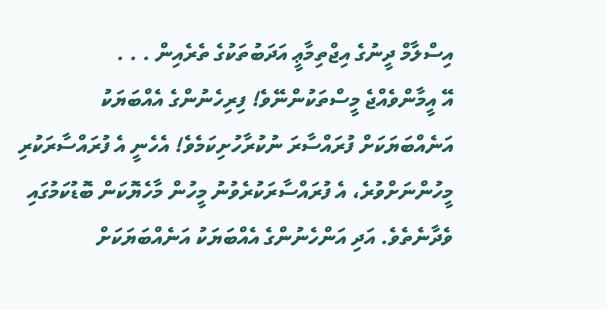އިސްލާމް ދީނުގެ އިޖްތިމާޢީ އަދަބުތަކުގެ ތެރެއިން . . .
އޭ އީމާންވެއްޖެ މީސްތަކުންނޭވެ! ފިރިހެނުންގެ އެއްބަޔަކު އަނެއްބަޔަކަށް ފުރައްސާރަ ނުކުރާހުށިކަމެވެ! އެހެނީ އެ ފުރައްސާރަކުރި މީހުންނަށްވުރެ، އެ ފުރައްސާރަކުރެވުނު މީހުން މާހެޔޮކަން ބޮޑުކަމުގައި ވެދާނެތެވެ. އަދި އަންހެނުންގެ އެއްބަޔަކު އަނެއްބަޔަކަށް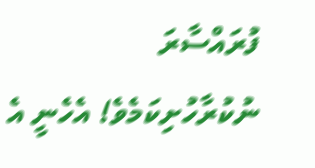ފުރައްސާރަ ނުކުރާހުށިކަމެވެ! އެހެނީ އެ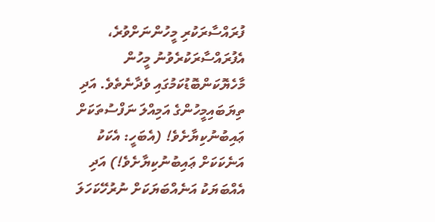ފުރައްސާރަކުރި މީހުންނަށްވުރެ، އެފުރައްސާރަކުރެވުނު މީހުން މާހެޔޮކަންބޮޑުކަމުގައި ވެދާނެތެވެ. އަދި ތިޔަބައިމީހުންގެ އަމިއްލަ ނަފްސުތަކަށް ޢައިބުނުކިޔާށެވެ! (އެބަހީ: އެކަކު އަނެކަކަށް ޢައިބުނުކިޔާށެވެ!) އަދި އެއްބަޔަކު އަނެއްބަޔަކަށް ނުރުހޭކަހަލަ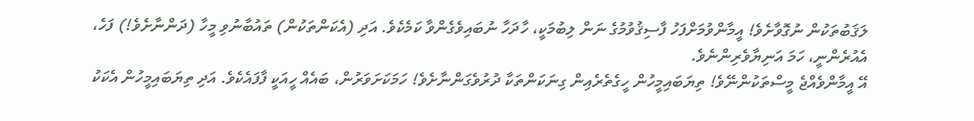ލަޤަބުތަކުން ނުގޮވާށެވެ! އީމާންވުމަށްފަހު ފާސިޤުވުމުގެ ނަން ލިބުމަކީ، ހާދަހާ ނުބައިވެގެންވާ ކަމެކެވެ. އަދި (އެކަންތަކުން) ތައުބާނުވި މީހާ (ދަންނާށެވެ!) ފަހެ، އެއުރެންނީ، ހަމަ އަނިޔާވެރިންނެވެ.
އޭ އީމާންވެއްޖެ މީސްތަކުންނޭވެ! ތިޔަބައިމީހުން ހީގެތެރެއިން ގިނަކަންތަކާ ދުރުވެގަންނާށެވެ! ހަމަކަށަވަރުން، ބައެއް ހީއަކީ ފާފައެކެވެ. އަދި ތިޔަބައިމީހުން އެކަކު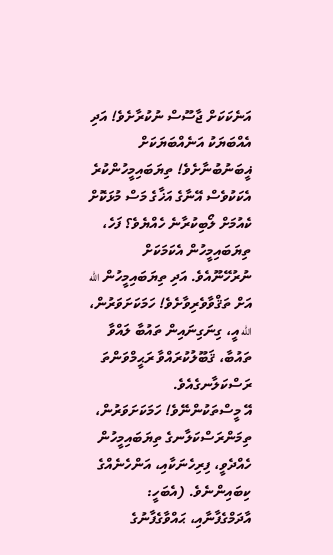އަނެކަކަށް ޖާސޫސް ނުކުރާށެވެ! އަދި އެއްބަޔަކު އަނެއްބަޔަކަށް ޣީބަނުބުނާށެވެ! ތިޔަބައިމީހުންކުރެ އެކަކުވެސް އޭނާގެ އަޚާގެ މަސް މުޅަކޮށް ކެއުމަށް ލޯބިކުރާނެ ހެއްޔެވެ؟ ފަހެ، ތިޔަބައިމީހުން އެކަމަކަށް ނުރުހޭނޫއެވެ. އަދި ތިޔަބައިމީހުން الله އަށް ތަޤްވާވެރިވާށެވެ! ހަމަކަށަވަރުން، الله އީ، ގިނަގިނައިން ތައުބާ ލައްވާ ތައުބާ، ޤަބޫލުކުރައްވާ ރަޙީމްވަންތަ ރަސްކަލާނގެއެވެ.
އޭ މީސްތަކުންނޭވެ! ހަމަކަށަވަރުން، ތިމަންރަސްކަލާނގެ ތިޔަބައިމީހުން ހެއްދެވީ، ފިރިހެނަކާއި، އަންހެނެއްގެ ކިބައިންނެވެ. (އެބަހީ: އާދަމްގެފާނާއި، ޙައްވާގެފާނުގެ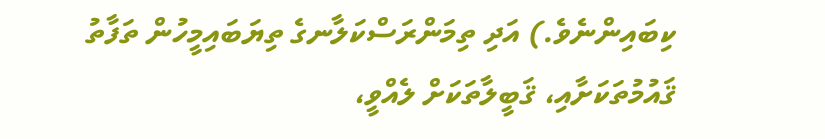ކިބައިންނެވެ.) އަދި ތިމަންރަސްކަލާނގެ ތިޔަބައިމީހުން ތަފާތު ޤައުމުތަކަށާއި، ޤަބީލާތަކަށް ލެއްވީ،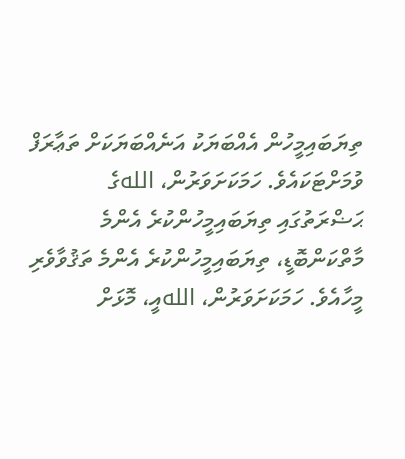ތިޔަބައިމީހުން އެއްބަޔަކު އަނެއްބަޔަކަށް ތަޢާރަފް ވުމަށްޓަކައެވެ. ހަމަކަށަވަރުން، اللهގެ ޙަޟްރަތުގައި ތިޔަބައިމީހުންކުރެ އެންމެ މާތްކަންބޮޑީ، ތިޔަބައިމީހުންކުރެ އެންމެ ތަޤުވާވެރި މީހާއެވެ. ހަމަކަށަވަރުން، اللهއީ، މޮޅަށް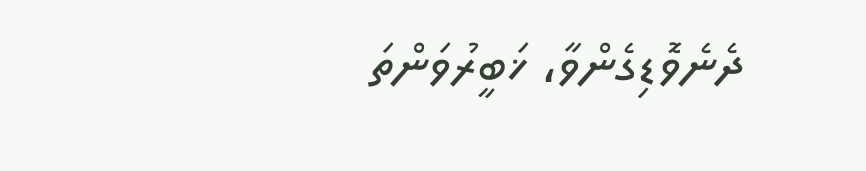ދެނެވޮޑިގެންވާ، ޚަބީރުވަންތަ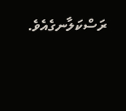ރަސްކަލާނގެއެވެ.